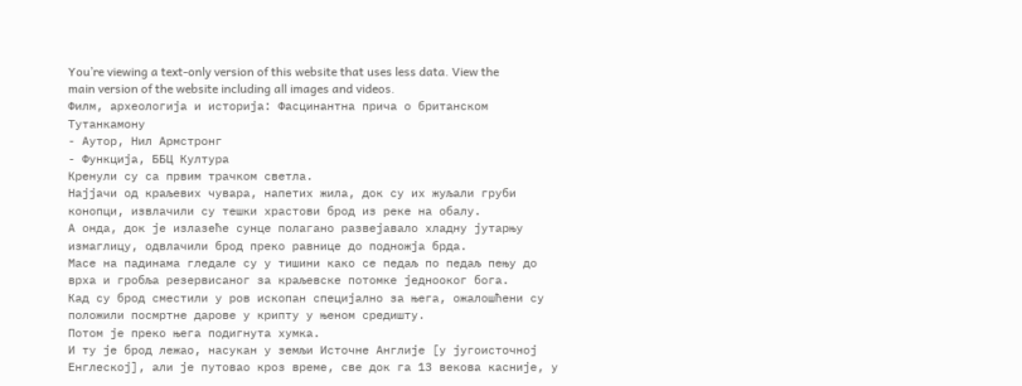You’re viewing a text-only version of this website that uses less data. View the main version of the website including all images and videos.
Филм, археологија и историја: Фасцинантна прича о британском Тутанкамону
- Аутор, Нил Армстронг
- Функција, ББЦ Култура
Кренули су са првим трачком светла.
Најјачи од краљевих чувара, напетих жила, док су их жуљали груби конопци, извлачили су тешки храстови брод из реке на обалу.
А онда, док је излазеће сунце полагано развејавало хладну јутарњу измаглицу, одвлачили брод преко равнице до подножја брда.
Масе на падинама гледале су у тишини како се педаљ по педаљ пењу до врха и гробља резервисаног за краљевске потомке једнооког бога.
Кад су брод сместили у ров ископан специјално за њега, ожалошћени су положили посмртне дарове у крипту у њеном средишту.
Потом је преко њега подигнута хумка.
И ту је брод лежао, насукан у земљи Источне Англије [у југоисточној Енглеској], али је путовао кроз време, све док га 13 векова касније, у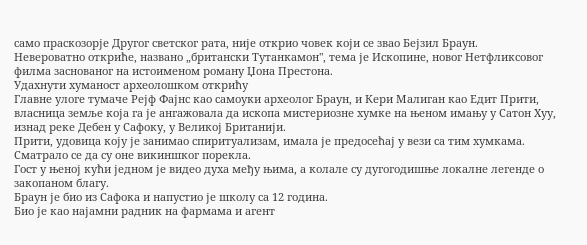само праскозорје Другог светског рата, није открио човек који се звао Бејзил Браун.
Невероватно откриће, названо „британски Тутанкамон", тема је Ископине, новог Нетфликсовог филма заснованог на истоименом роману Џона Престона.
Удахнути хуманост археолошком открићу
Главне улоге тумаче Рејф Фајнс као самоуки археолог Браун, и Кери Малиган као Едит Прити, власница земље која га је ангажовала да ископа мистериозне хумке на њеном имању у Сатон Хуу, изнад реке Дебен у Сафоку, у Великој Британији.
Прити, удовица коју је занимао спиритуализам, имала је предосећај у вези са тим хумкама.
Сматрало се да су оне викиншког порекла.
Гост у њеној кући једном је видео духа међу њима, а колале су дугогодишње локалне легенде о закопаном благу.
Браун је био из Сафока и напустио је школу са 12 година.
Био је као најамни радник на фармама и агент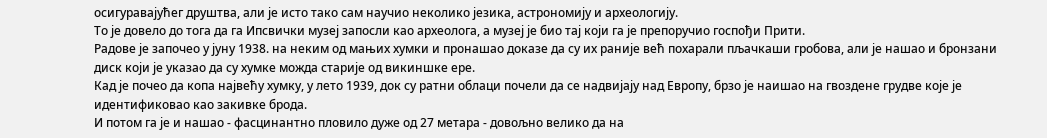осигуравајућег друштва, али је исто тако сам научио неколико језика, астрономију и археологију.
То је довело до тога да га Ипсвички музеј запосли као археолога, а музеј је био тај који га је препоручио госпођи Прити.
Радове је започео у јуну 1938. на неким од мањих хумки и пронашао доказе да су их раније већ похарали пљачкаши гробова, али је нашао и бронзани диск који је указао да су хумке можда старије од викиншке ере.
Кад је почео да копа највећу хумку, у лето 1939, док су ратни облаци почели да се надвијају над Европу, брзо је наишао на гвоздене грудве које је идентификовао као закивке брода.
И потом га је и нашао - фасцинантно пловило дуже од 27 метара - довољно велико да на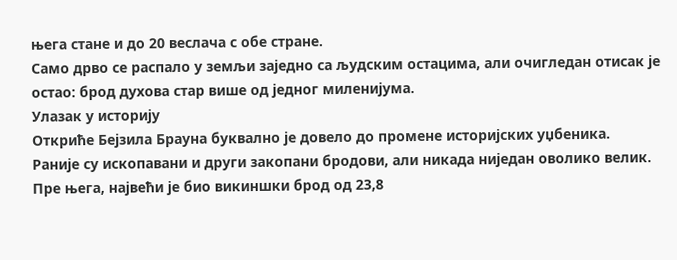њега стане и до 20 веслача с обе стране.
Само дрво се распало у земљи заједно са људским остацима, али очигледан отисак је остао: брод духова стар више од једног миленијума.
Улазак у историју
Откриће Бејзила Брауна буквално је довело до промене историјских уџбеника.
Раније су ископавани и други закопани бродови, али никада ниједан оволико велик.
Пре њега, највећи је био викиншки брод од 23,8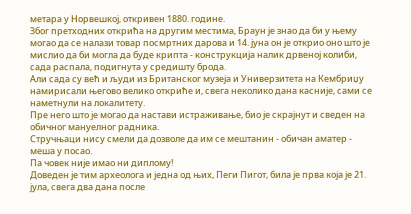метара у Норвешкој, откривен 1880. године.
Због претходних открића на другим местима, Браун је знао да би у њему могао да се налази товар посмртних дарова и 14. јуна он је открио оно што је мислио да би могла да буде крипта - конструкција налик дрвеној колиби, сада распала, подигнута у средишту брода.
Али сада су већ и људи из Британског музеја и Универзитета на Кембриџу намирисали његово велико откриће и, свега неколико дана касније, сами се наметнули на локалитету.
Пре него што је могао да настави истраживање, био је скрајнут и сведен на обичног мануелног радника.
Стручњаци нису смели да дозволе да им се мештанин - обичан аматер - меша у посао.
Па човек није имао ни диплому!
Доведен је тим археолога и једна од њих, Пеги Пигот, била је прва која је 21. јула, свега два дана после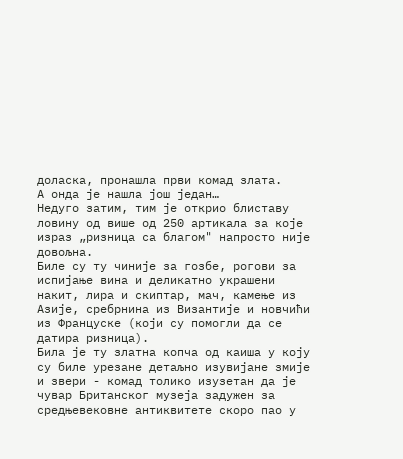доласка, пронашла први комад злата.
А онда је нашла још један…
Недуго затим, тим је открио блиставу ловину од више од 250 артикала за које израз „ризница са благом" напросто није довољна.
Биле су ту чиније за гозбе, рогови за испијање вина и деликатно украшени накит, лира и скиптар, мач, камење из Азије, сребрнина из Византије и новчићи из Француске (који су помогли да се датира ризница).
Била је ту златна копча од каиша у коју су биле урезане детаљно изувијане змије и звери - комад толико изузетан да је чувар Британског музеја задужен за средњевековне антиквитете скоро пао у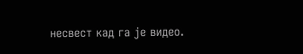несвест кад га је видео.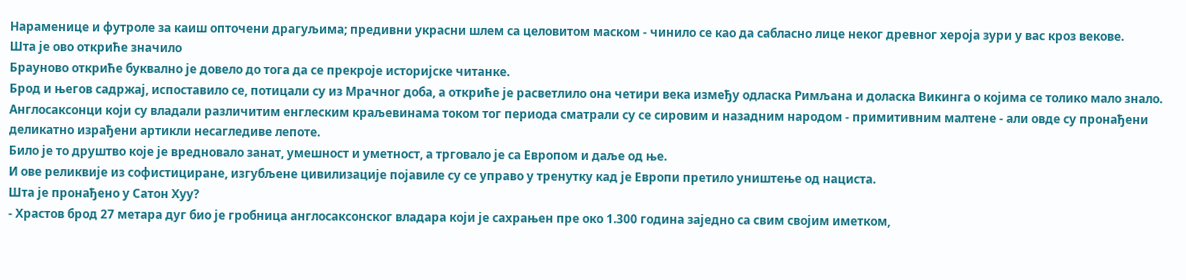Нараменице и футроле за каиш опточени драгуљима; предивни украсни шлем са целовитом маском - чинило се као да сабласно лице неког древног хероја зури у вас кроз векове.
Шта је ово откриће значило
Брауново откриће буквално је довело до тога да се прекроје историјске читанке.
Брод и његов садржај, испоставило се, потицали су из Мрачног доба, а откриће је расветлило она четири века између одласка Римљана и доласка Викинга о којима се толико мало знало.
Англосаксонци који су владали различитим енглеским краљевинама током тог периода сматрали су се сировим и назадним народом - примитивним малтене - али овде су пронађени деликатно израђени артикли несагледиве лепоте.
Било је то друштво које је вредновало занат, умешност и уметност, а трговало је са Европом и даље од ње.
И ове реликвије из софистициране, изгубљене цивилизације појавиле су се управо у тренутку кад је Европи претило уништење од нациста.
Шта је пронађено у Сатон Хуу?
- Храстов брод 27 метара дуг био је гробница англосаксонског владара који је сахрањен пре око 1.300 година заједно са свим својим иметком,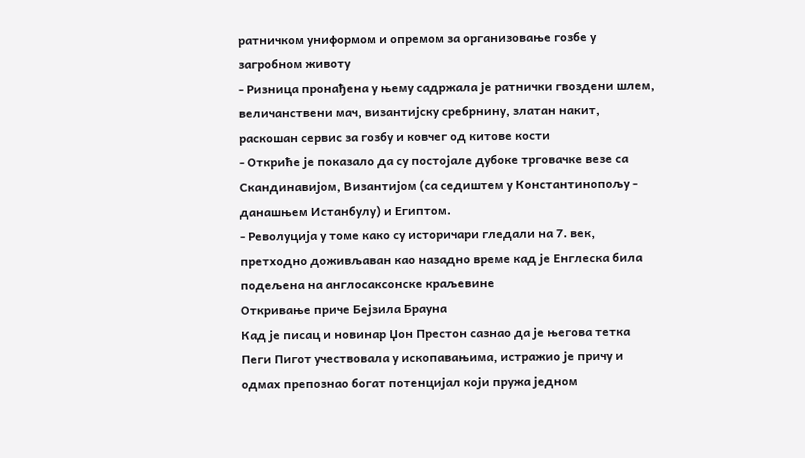ратничком униформом и опремом за организовање гозбе у загробном животу
- Ризница пронађена у њему садржала је ратнички гвоздени шлем, величанствени мач, византијску сребрнину, златан накит, раскошан сервис за гозбу и ковчег од китове кости
- Откриће је показало да су постојале дубоке трговачке везе са Скандинавијом, Византијом (са седиштем у Константинопољу - данашњем Истанбулу) и Египтом.
- Револуција у томе како су историчари гледали на 7. век, претходно доживљаван као назадно време кад је Енглеска била подељена на англосаксонске краљевине
Откривање приче Бејзила Брауна
Кад је писац и новинар Џон Престон сазнао да је његова тетка Пеги Пигот учествовала у ископавањима, истражио је причу и одмах препознао богат потенцијал који пружа једном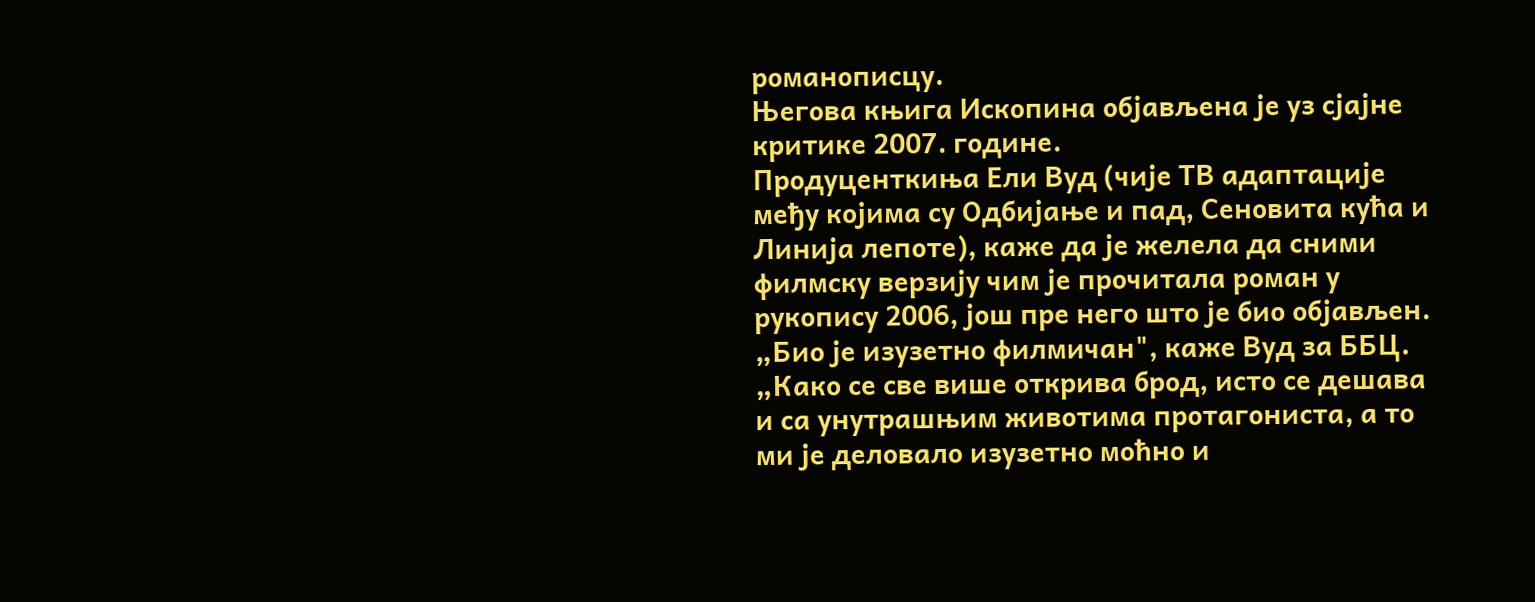романописцу.
Његова књига Ископина објављена је уз сјајне критике 2007. године.
Продуценткиња Ели Вуд (чије ТВ адаптације међу којима су Одбијање и пад, Сеновита кућа и Линија лепоте), каже да је желела да сними филмску верзију чим је прочитала роман у рукопису 2006, још пре него што је био објављен.
„Био је изузетно филмичан", каже Вуд за ББЦ.
„Како се све више открива брод, исто се дешава и са унутрашњим животима протагониста, а то ми је деловало изузетно моћно и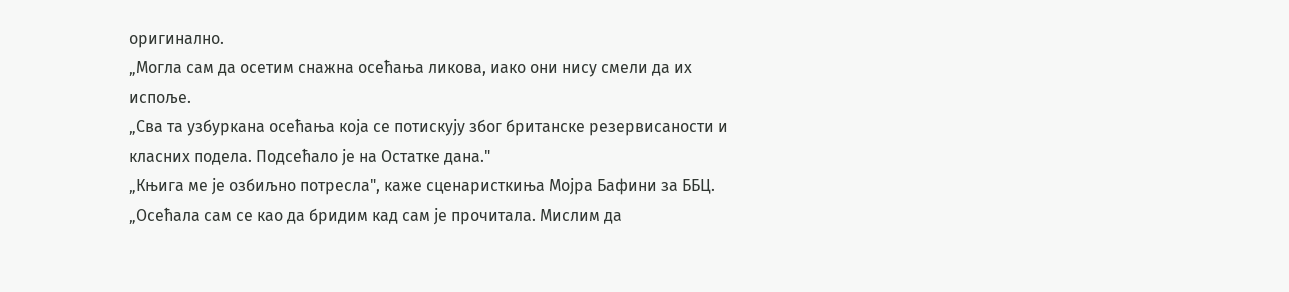оригинално.
„Могла сам да осетим снажна осећања ликова, иако они нису смели да их испоље.
„Сва та узбуркана осећања која се потискују због британске резервисаности и класних подела. Подсећало је на Остатке дана."
„Књига ме је озбиљно потресла", каже сценаристкиња Мојра Бафини за ББЦ.
„Осећала сам се као да бридим кад сам је прочитала. Мислим да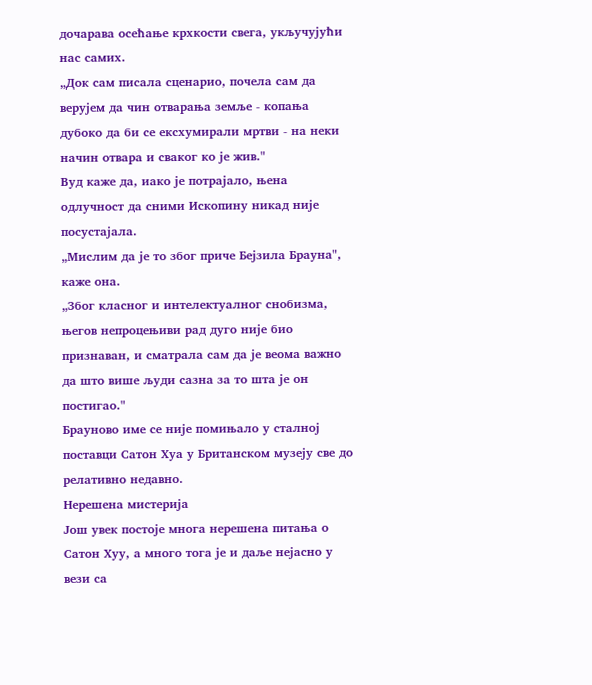дочарава осећање крхкости свега, укључујући нас самих.
„Док сам писала сценарио, почела сам да верујем да чин отварања земље - копања дубоко да би се ексхумирали мртви - на неки начин отвара и сваког ко је жив."
Вуд каже да, иако је потрајало, њена одлучност да сними Ископину никад није посустајала.
„Мислим да је то због приче Бејзила Брауна", каже она.
„Због класног и интелектуалног снобизма, његов непроцењиви рад дуго није био признаван, и сматрала сам да је веома важно да што више људи сазна за то шта је он постигао."
Брауново име се није помињало у сталној поставци Сатон Хуа у Британском музеју све до релативно недавно.
Нерешена мистерија
Још увек постоје многа нерешена питања о Сатон Хуу, а много тога је и даље нејасно у вези са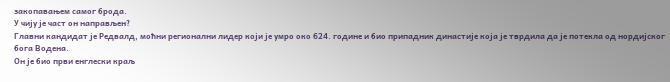закопавањем самог брода.
У чију је част он направљен?
Главни кандидат је Редвалд, моћни регионални лидер који је умро око 624. године и био припадник династије која је тврдила да је потекла од нордијског бога Водена.
Он је био први енглески краљ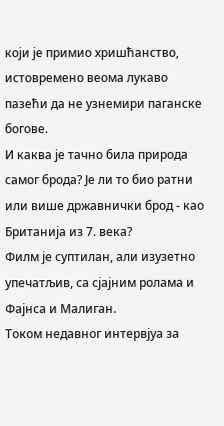који је примио хришћанство, истовремено веома лукаво пазећи да не узнемири паганске богове.
И каква је тачно била природа самог брода? Је ли то био ратни или више државнички брод - као Британија из 7. века?
Филм је суптилан, али изузетно упечатљив, са сјајним ролама и Фајнса и Малиган.
Током недавног интервјуа за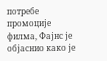потребе промоције филма, Фајнс је објаснио како је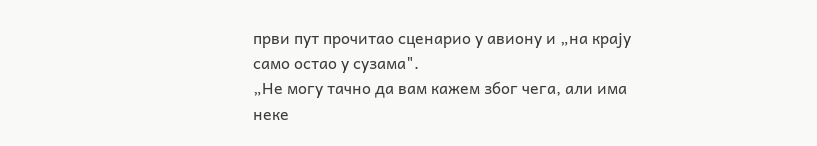први пут прочитао сценарио у авиону и „на крају само остао у сузама".
„Не могу тачно да вам кажем због чега, али има неке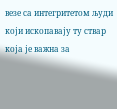везе са интегритетом људи који ископавају ту ствар која је важна за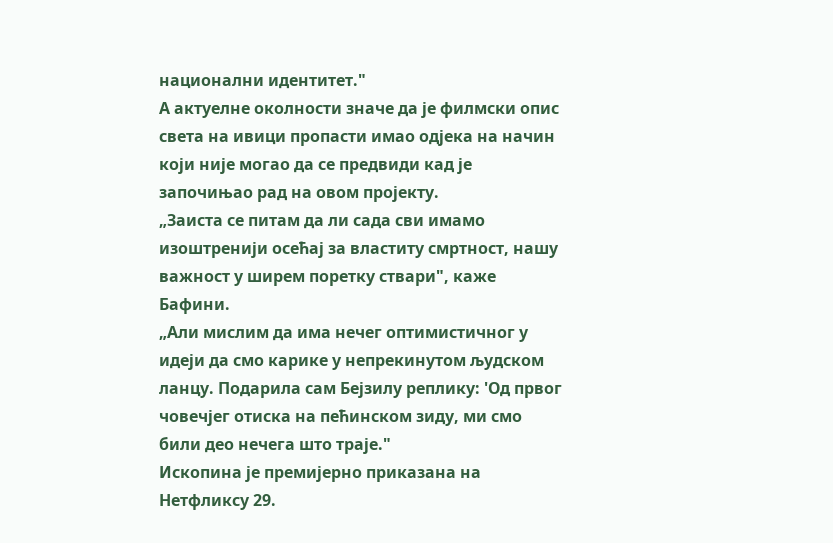национални идентитет."
А актуелне околности значе да је филмски опис света на ивици пропасти имао одјека на начин који није могао да се предвиди кад је започињао рад на овом пројекту.
„Заиста се питам да ли сада сви имамо изоштренији осећај за властиту смртност, нашу важност у ширем поретку ствари", каже Бафини.
„Али мислим да има нечег оптимистичног у идеји да смо карике у непрекинутом људском ланцу. Подарила сам Бејзилу реплику: 'Од првог човечјег отиска на пећинском зиду, ми смо били део нечега што траје."
Ископина је премијерно приказана на Нетфликсу 29.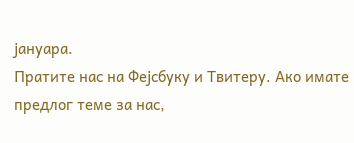јануара.
Пратите нас на Фејсбуку и Твитеру. Ако имате предлог теме за нас,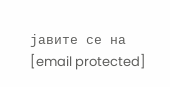јавите се на [email protected]